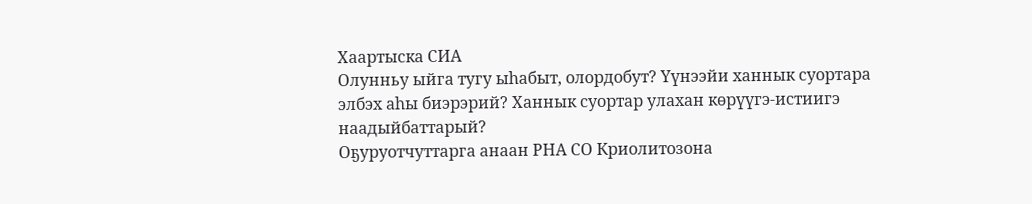Хаартыска СИА
Олунньу ыйга тугу ыһабыт, олордобут? Үүнээйи ханнык суортара элбэх аһы биэрэрий? Ханнык суортар улахан көрүүгэ-истиигэ наадыйбаттарый?
Оҕуруотчуттарга анаан РНА СО Криолитозона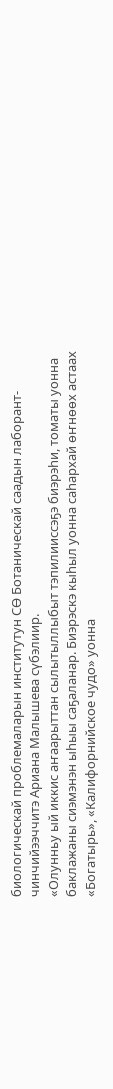биологическай проблемаларын институтун СӨ Ботаническай саадын лаборант-чинчийээччитэ Ариана Малышева сүбэлиир.
«Олунньу ый иккис аҥаарыттан сылытыллыбыт тэпилииссэҕэ биэрэһи, томаты уонна баклажаны сиэмэнэн ыһыы саҕаланар. Биэрэскэ кыһыл уонна саһархай өҥнөөх астаах «Богатырь», «Калифорнийское чудо» уонна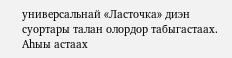универсальнай «Ласточка» диэн суортары талан олордор табыгастаах. Аһыы астаах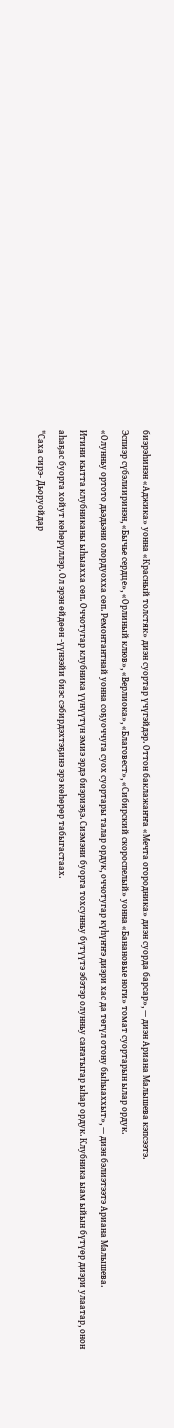биэрэһинэн «Аджика» уонна «Красный толстяк» диэн суортар үчүгэйдэр. Оттон баклажаҥҥа «Мечта огородника» диэн суорда барсар», — диэн Ариана Малышева кэпсээтэ.
Эспиэр сүбэлииринэн, «Бычье сердце», «Орлиный клюв», «Верлиока», «Благовест», «Сибирский скороспелый» уонна «Банановые ноги» томат суортарын ылар ордук.
«Олунньу ортото дьэдьэни олордуохха сөп. Ремонтантнай уонна соҕуоччуга суох суортары талар ордук, оччотугар күһүҥҥэ диэри хас да төгүл отону быһыаххыт», — диэн бэлиэтээтэ Ариана Малышева.
Итини кытта клубниканы ыһыахха сөп. Оччотугар клубника үүнүүтүн эмиэ эрдэ биэриэҕэ. Сиэмэни буорга тохсунньу бүтүүтэ эбэтэр олунньу саҥатыгар ыһар ордук. Клубника ыам ыйын бүтүөр диэри улаатар, онон аһаҕас буорга хойут көһөрүллэр. Ол эрэн өйдөөн -үүнээйи биэс сэбирдэхтэҕинэ эрэ көһөрөр табыгастаах.
"Саха сирэ- Дьоруойдар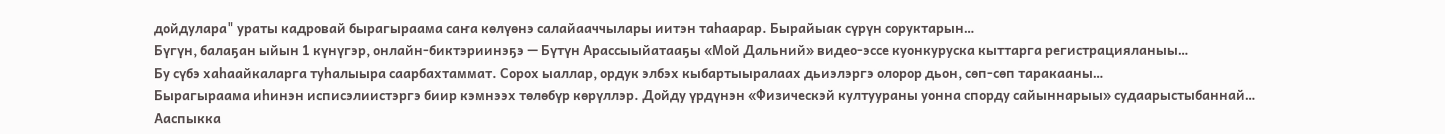дойдулара" ураты кадровай бырагыраама саҥа көлүөнэ салайааччылары иитэн таһаарар. Бырайыак сүрүн соруктарын…
Бүгүн, балаҕан ыйын 1 күнүгэр, онлайн-биктэриинэҕэ — Бүтүн Арассыыйатааҕы «Мой Дальний» видео-эссе куонкуруска кыттарга регистрацияланыы…
Бу сүбэ хаһаайкаларга туһалыыра саарбахтаммат. Сорох ыаллар, ордук элбэх кыбартыыралаах дьиэлэргэ олорор дьон, сөп-сөп таракааны…
Бырагыраама иһинэн исписэлиистэргэ биир кэмнээх төлөбүр көрүллэр. Дойду үрдүнэн «Физическэй култуураны уонна спорду сайыннарыы» судаарыстыбаннай…
Ааспыкка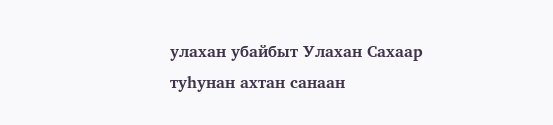улахан убайбыт Улахан Сахаар туһунан ахтан санаан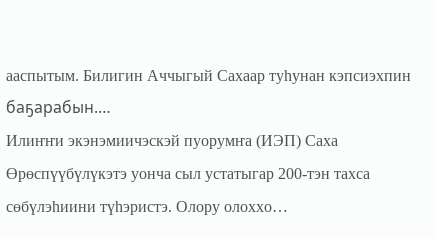ааспытым. Билигин Аччыгый Сахаар туһунан кэпсиэхпин баҕарабын.…
Илиҥҥи экэнэмиичэскэй пуорумҥа (ИЭП) Саха Өрөспүүбүлүкэтэ уонча сыл устатыгар 200-тэн тахса сөбүлэһиини түһэристэ. Олору олоххо…